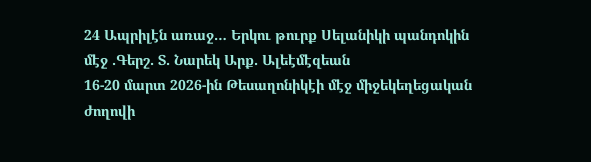24 Ապրիլէն առաջ… Երկու թուրք Սելանիկի պանդոկին մէջ .Գերշ. Տ. Նարեկ Արք. Ալեէմէզեան
16-20 մարտ 2026-ին Թեսաղոնիկէի մէջ միջեկեղեցական ժողովի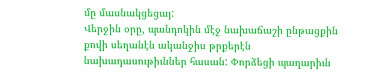մը մասնակցեցայ:
Վերջին օրը, պանդոկին մէջ նախաճաշի ընթացքին քովի սեղանէն ականջիս թրքերէն նախադասութիւններ հասան: Փորձեցի պաղարիւն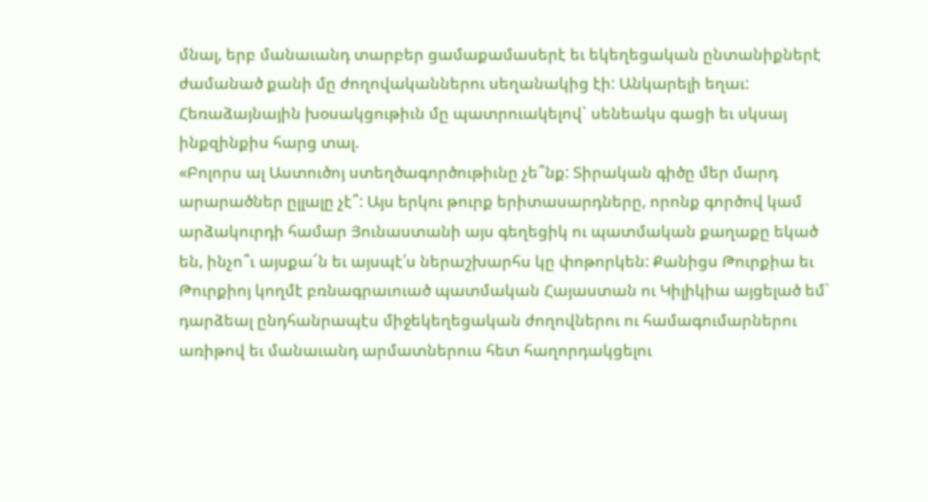մնալ, երբ մանաւանդ տարբեր ցամաքամասերէ եւ եկեղեցական ընտանիքներէ ժամանած քանի մը ժողովականներու սեղանակից էի: Անկարելի եղաւ: Հեռաձայնային խօսակցութիւն մը պատրուակելով` սենեակս գացի եւ սկսայ ինքզինքիս հարց տալ.
«Բոլորս ալ Աստուծոյ ստեղծագործութիւնը չե՞նք: Տիրական գիծը մեր մարդ արարածներ ըլլալը չէ՞: Այս երկու թուրք երիտասարդները, որոնք գործով կամ արձակուրդի համար Յունաստանի այս գեղեցիկ ու պատմական քաղաքը եկած են, ինչո՞ւ այսքա՜ն եւ այսպէ՛ս ներաշխարհս կը փոթորկեն: Քանիցս Թուրքիա եւ Թուրքիոյ կողմէ բռնագրաւուած պատմական Հայաստան ու Կիլիկիա այցելած եմ` դարձեալ ընդհանրապէս միջեկեղեցական ժողովներու ու համագումարներու առիթով եւ մանաւանդ արմատներուս հետ հաղորդակցելու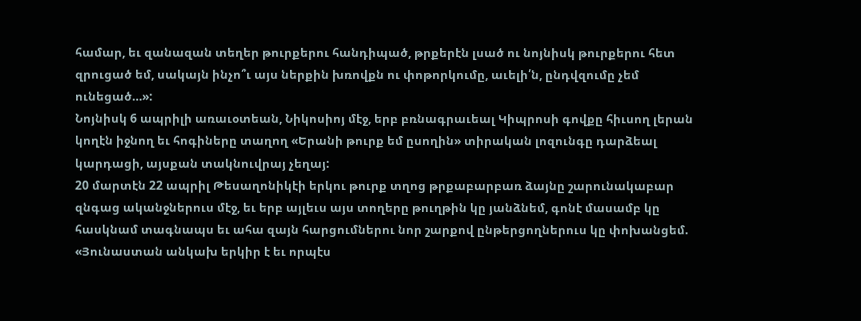համար, եւ զանազան տեղեր թուրքերու հանդիպած, թրքերէն լսած ու նոյնիսկ թուրքերու հետ զրուցած եմ, սակայն ինչո՞ւ այս ներքին խռովքն ու փոթորկումը, աւելի՛ն, ընդվզումը չեմ ունեցած…»:
Նոյնիսկ 6 ապրիլի առաւօտեան, Նիկոսիոյ մէջ, երբ բռնագրաւեալ Կիպրոսի գովքը հիւսող լերան կողէն իջնող եւ հոգիները տաղող «Երանի թուրք եմ ըսողին» տիրական լոզունգը դարձեալ կարդացի, այսքան տակնուվրայ չեղայ:
20 մարտէն 22 ապրիլ Թեսաղոնիկէի երկու թուրք տղոց թրքաբարբառ ձայնը շարունակաբար զնգաց ականջներուս մէջ, եւ երբ այլեւս այս տողերը թուղթին կը յանձնեմ, գոնէ մասամբ կը հասկնամ տագնապս եւ ահա զայն հարցումներու նոր շարքով ընթերցողներուս կը փոխանցեմ.
«Յունաստան անկախ երկիր է եւ որպէս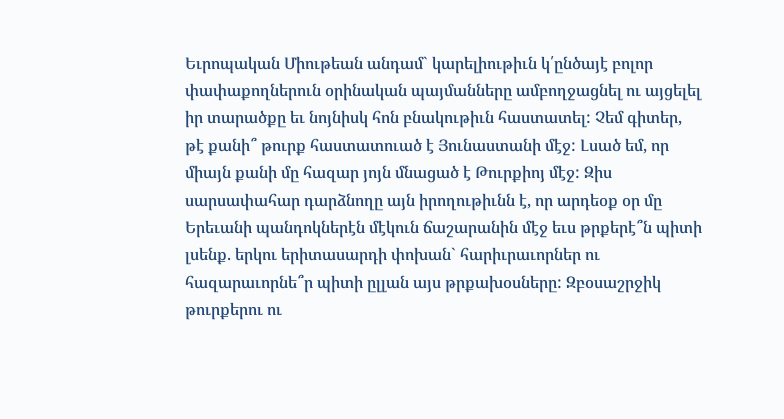Եւրոպական Միութեան անդամ` կարելիութիւն կ՛ընծայէ բոլոր փափաքողներուն օրինական պայմանները ամբողջացնել ու այցելել իր տարածքը եւ նոյնիսկ հոն բնակութիւն հաստատել: Չեմ գիտեր, թէ քանի՞ թուրք հաստատուած է Յունաստանի մէջ: Լսած եմ, որ միայն քանի մը հազար յոյն մնացած է Թուրքիոյ մէջ: Զիս սարսափահար դարձնողը այն իրողութիւնն է, որ արդեօք օր մը Երեւանի պանդոկներէն մէկուն ճաշարանին մէջ եւս թրքերէ՞ն պիտի լսենք. երկու երիտասարդի փոխան` հարիւրաւորներ ու հազարաւորնե՞ր պիտի ըլլան այս թրքախօսները: Զբօսաշրջիկ թուրքերու ու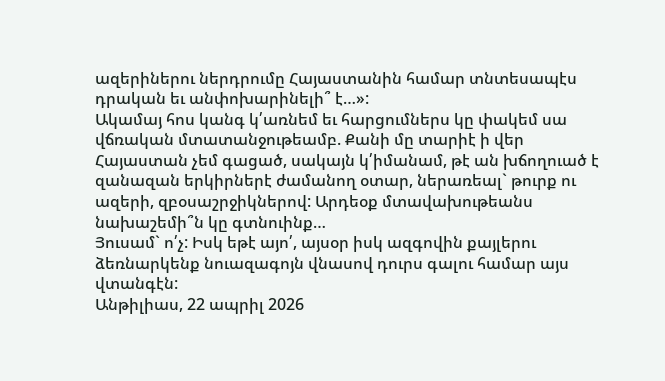ազերիներու ներդրումը Հայաստանին համար տնտեսապէս դրական եւ անփոխարինելի՞ է…»:
Ակամայ հոս կանգ կ՛առնեմ եւ հարցումներս կը փակեմ սա վճռական մտատանջութեամբ. Քանի մը տարիէ ի վեր Հայաստան չեմ գացած, սակայն կ՛իմանամ, թէ ան խճողուած է զանազան երկիրներէ ժամանող օտար, ներառեալ` թուրք ու ազերի, զբօսաշրջիկներով: Արդեօք մտավախութեանս նախաշեմի՞ն կը գտնուինք…
Յուսամ` ո՛չ: Իսկ եթէ այո՛, այսօր իսկ ազգովին քայլերու ձեռնարկենք նուազագոյն վնասով դուրս գալու համար այս վտանգէն:
Անթիլիաս, 22 ապրիլ 2026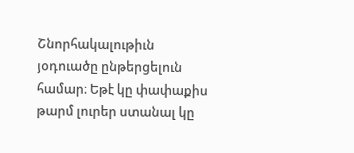Շնորհակալութիւն յօդուածը ընթերցելուն համար։ Եթէ կը փափաքիս թարմ լուրեր ստանալ կը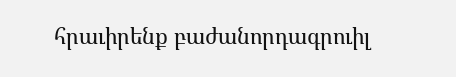հրաւիրենք բաժանորդագրուիլ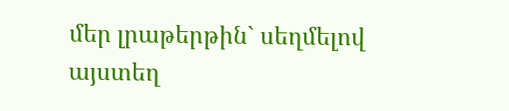մեր լրաթերթին` սեղմելով այստեղ